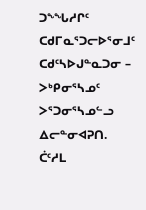ᑐᖕᖓᓱᒋᑦ ᑕᑯᒥᓇᕐᑐᓕᐅᕐᓂᒧᑦ ᑕᑯᑦᓴᐅᒍᓐᓇᑐᓂ – ᐳᒃᑭᓂᕐᓴᓄᑦ ᐳᕐᑐᓂᕐᓴᓄᓪᓗ ᐃᓕᓐᓂᐊᕈᑎ. ᑖᑦᓱᒪ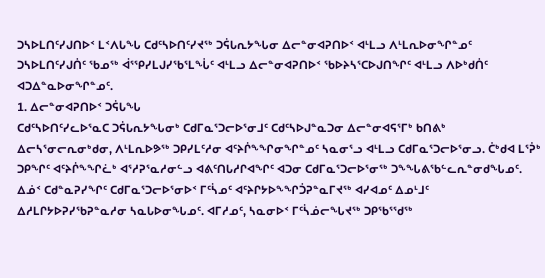ᑐᓴᐅᒪᑎᑦᓯᒍᑎᐅᑉ ᒪᑉᐱᒐᖓ ᑕᑯᑦᓴᐅᑎᑦᓯᔪᖅ ᑐᕌᒐᕆᔭᖓᓂ ᐃᓕᓐᓂᐊᕈᑎᐅᑉ ᐊᒻᒪᓗ ᐱᒻᒪᕆᐅᓂᖏᓐᓄᑦ ᑐᓴᐅᒪᑎᑦᓯᒍᑏᑦ ᖃᓄᖅ ᐋᕐᕿᓯᒪᒍᓯᖃᕐᒪᖔᑦ ᐊᒻᒪᓗ ᐃᓕᓐᓂᐊᕈᑎᐅᑉ ᖃᐅᔨᓴᕐᑕᐅᒍᑎᖏᑦ ᐊᒻᒪᓗ ᐱᐅᒃᑯᑏᑦ ᐊᑐᐃᓐᓇᐅᓂᖏᓐᓄᑦ.
1. ᐃᓕᓐᓂᐊᕈᑎᐅᑉ ᑐᕌᒐᖓ
ᑕᑯᑦᓴᐅᑎᑦᓯᓚᐅᕐᓇᑕ ᑐᕌᒐᕆᔭᖓᓂᒃ ᑕᑯᒥᓇᕐᑐᓕᐅᕐᓂᒧᑦ ᑕᑯᑦᓴᐅᒍᓐᓇᑐᓂ ᐃᓕᓐᓂᐊᕋᕐᒥᒃ ᑲᑎᕕᒃ ᐃᓕᓴᕐᓂᓕᕆᓂᒃᑯᓂ, ᐱᒻᒪᕆᐅᕗᖅ ᑐᑭᓯᒪᑦᓱᓂ ᐊᑦᔨᒌᖕᖏᓂᖏᓐᓄᑦ ᓴᓇᓂᕐᓗ ᐊᒻᒪᓗ ᑕᑯᒥᓇᕐᑐᓕᐅᕐᓂᓗ. ᑖᒃᑯᐊ ᒪᕐᕉᒃ ᑐᑭᖏᑦ ᐊᑦᔨᒌᖕᖏᓛᒃ ᐊᕐᓱᕈᕐᓇᓱᓂᓪᓗ ᐊᕕᑦᑎᒐᓱᒋᐊᖏᑦ ᐊᑐᓂ ᑕᑯᒥᓇᕐᑐᓕᐅᕐᓂᖅ ᑐᖕᖓᕕᖃᓪᓚᕆᓐᓂᑯᖓᓄᑦ. ᐃᓅᑉ ᑕᑯᓐᓇᕈᓯᖏᑦ ᑕᑯᒥᓇᕐᑐᓕᐅᕐᓂᐅᑉ ᒥᑦᓵᓄᑦ ᐊᑦᔨᒋᔭᐅᖕᖏᑑᕈᓐᓇᒥᔪᖅ ᐊᓯᐊᓄᑦ ᐃᓄᒻᒧᑦ ᐃᓱᒪᒋᔭᐅᕈᓯᖃᕈᓐᓇᓱᓂ ᓴᓇᒐᐅᓂᖓᓄᑦ. ᐊᒥᓱᓄᑦ, ᓴᓇᓂᐅᑉ ᒥᑦᓵᓅᓕᖓᔪᖅ ᑐᑭᖃᕐᖁᖅ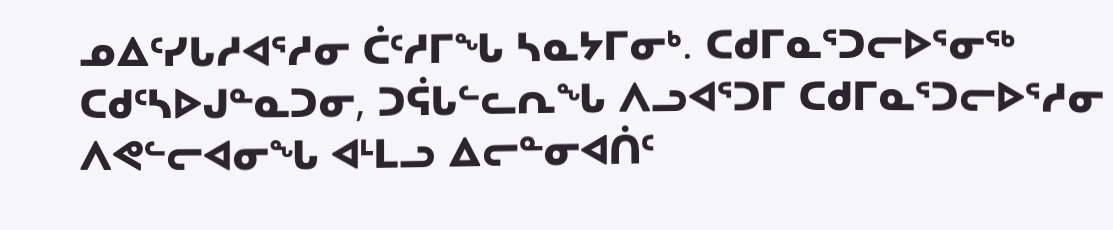ᓄᐃᑦᓯᒐᓱᐊᕐᓱᓂ ᑖᑦᓱᒥᖓ ᓴᓇᔭᒥᓂᒃ. ᑕᑯᒥᓇᕐᑐᓕᐅᕐᓂᖅ ᑕᑯᑦᓴᐅᒍᓐᓇᑐᓂ, ᑐᕌᒐᓪᓚᕆᖓ ᐱᓗᐊᕐᑐᒥ ᑕᑯᒥᓇᕐᑐᓕᐅᕐᓱᓂ ᐱᕙᓪᓕᐊᓂᖓ ᐊᒻᒪᓗ ᐃᓕᓐᓂᐊᑏᑦ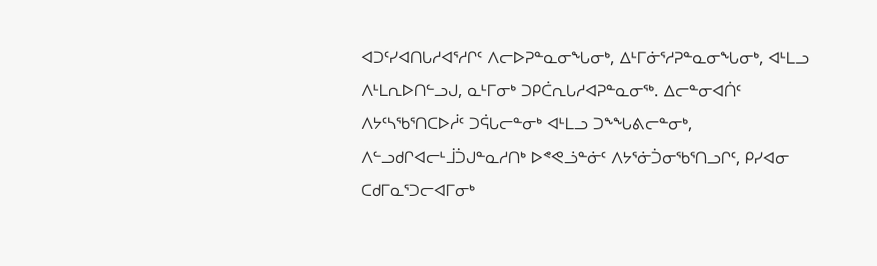ᐊᑐᑦᓯᐊᑎᒐᓱᐊᕐᓱᒋᑦ ᐱᓕᐅᕈᓐᓇᓂᖓᓂᒃ, ᐃᒻᒥᓃᕐᓱᕈᓐᓇᓂᖓᓂᒃ, ᐊᒻᒪᓗ ᐱᒻᒪᕆᐅᑎᓪᓗᒍ, ᓇᒻᒥᓂᒃ ᑐᑭᑖᕆᒐᓱᐊᕈᓐᓇᓂᖅ. ᐃᓕᓐᓂᐊᑏᑦ ᐱᔭᑦᓴᖃᕐᑎᑕᐅᓲᑦ ᑐᕌᒐᓕᓐᓂᒃ ᐊᒻᒪᓗ ᑐᖕᖓᕕᓕᓐᓂᒃ, ᐱᓪᓗᑯᒋᐊᓕᒻᒨᑑᒍᓐᓇᓱᑎᒃ ᐅᕝᕙᓘᓐᓃᑦ ᐱᔭᕐᓃᑑᓂᖃᕐᑎᓗᒋᑦ, ᑭᓯᐊᓂ ᑕᑯᒥᓇᕐᑐᓕᐊᒥᓂᒃ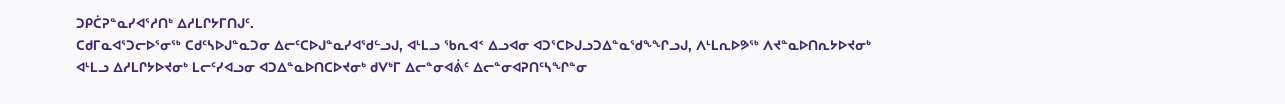ᑐᑭᑖᕈᓐᓇᓯᐊᕐᓱᑎᒃ ᐃᓱᒪᒋᔭᒥᑎᒍᑦ.
ᑕᑯᒥᓇᐊᕐᑐᓕᐅᕐᓂᖅ ᑕᑯᑦᓴᐅᒍᓐᓇᑐᓂ ᐃᓕᑦᑕᐅᒍᓐᓇᓯᐊᖁᓪᓗᒍ, ᐊᒻᒪᓗ ᖃᕆᐊᑉ ᐃᓗᐊᓂ ᐊᑐᕐᑕᐅᒍᓗᑐᐃᓐᓇᖁᖕᖏᓗᒍ, ᐱᒻᒪᕆᐅᕗᖅ ᐱᔪᓐᓇᐅᑎᕆᔭᐅᔪᓂᒃ ᐊᒻᒪᓗ ᐃᓱᒪᒋᔭᐅᔪᓂᒃ ᒪᓕᑦᓯᐊᓗᓂ ᐊᑐᐃᓐᓇᐅᑎᑕᐅᔪᓂᒃ ᑯᐯᒃᒥ ᐃᓕᓐᓂᐊᕖᑦ ᐃᓕᓐᓂᐊᕈᑎᑦᓴᖏᓐᓂ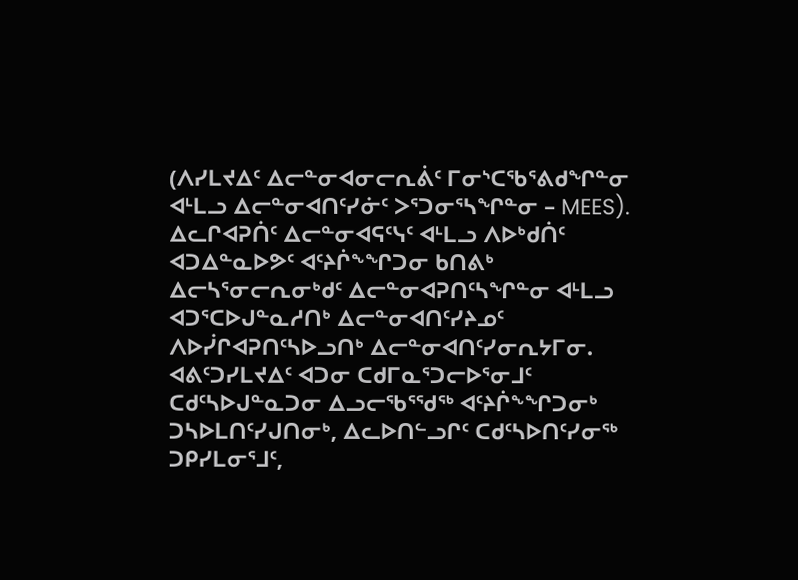(ᐱᓯᒪᔪᐃᑦ ᐃᓕᓐᓂᐊᓂᓕᕆᕖᑦ ᒥᓂᔅᑕᖃᕐᕕᑯᖏᓐᓂ ᐊᒻᒪᓗ ᐃᓕᓐᓂᐊᑎᑦᓯᓃᑦ ᐳᕐᑐᓂᕐᓴᖏᓐᓂ – MEES). ᐃᓚᒋᐊᕈᑏᑦ ᐃᓕᓐᓂᐊᕋᑦᓭᑦ ᐊᒻᒪᓗ ᐱᐅᒃᑯᑏᑦ ᐊᑐᐃᓐᓇᐅᕗᑦ ᐊᑦᔨᒌᖕᖏᑐᓂ ᑲᑎᕕᒃ ᐃᓕᓴᕐᓂᓕᕆᓂᒃᑯᑦ ᐃᓕᓐᓂᐊᕈᑎᑦᓴᖏᓐᓂ ᐊᒻᒪᓗ ᐊᑐᕐᑕᐅᒍᓐᓇᓱᑎᒃ ᐃᓕᓐᓂᐊᑎᑦᓯᔨᓄᑦ ᐱᐅᓰᒋᐊᕈᑎᑦᓴᐅᓗᑎᒃ ᐃᓕᓐᓂᐊᑎᑦᓯᓂᕆᔭᒥᓂ.
ᐊᕕᑦᑐᓯᒪᔪᐃᑦ ᐊᑐᓂ ᑕᑯᒥᓇᕐᑐᓕᐅᕐᓂᒧᑦ ᑕᑯᑦᓴᐅᒍᓐᓇᑐᓂ ᐃᓗᓕᖃᕐᖁᖅ ᐊᑦᔨᒌᖕᖏᑐᓂᒃ ᑐᓴᐅᒪᑎᑦᓯᒍᑎᓂᒃ, ᐃᓚᐅᑎᓪᓗᒋᑦ ᑕᑯᑦᓴᐅᑎᑦᓯᓂᖅ ᑐᑭᓯᒪᓂᕐᒧᑦ,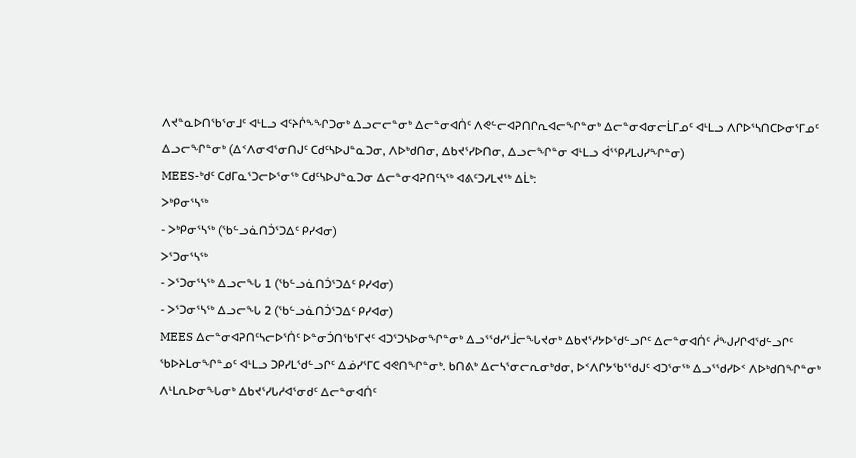ᐱᔪᓐᓇᐅᑎᖃᕐᓂᒧᑦ ᐊᒻᒪᓗ ᐊᑦᔨᒌᖕᖏᑐᓂᒃ ᐃᓗᓕᓕᓐᓂᒃ ᐃᓕᓐᓂᐊᑏᑦ ᐱᕙᓪᓕᐊᕈᑎᒋᕆᐊᓕᖏᓐᓂᒃ ᐃᓕᓐᓂᐊᓂᓕᒫᒥᓄᑦ ᐊᒻᒪᓗ ᐱᒋᐅᕐᓴᑎᑕᐅᓂᕐᒥᓄᑦ ᐃᓗᓕᖏᓐᓂᒃ (ᐃᑉᐱᓂᐊᕐᓂᑎᒍᑦ ᑕᑯᑦᓴᐅᒍᓐᓇᑐᓂ, ᐱᐅᒃᑯᑎᓂ, ᐃᑲᔪᕐᓯᐅᑎᓂ, ᐃᓗᓕᖏᓐᓂ ᐊᒻᒪᓗ ᐋᕐᕿᓯᒪᒍᓯᖏᓐᓂ)
MEES-ᒃᑯᑦ ᑕᑯᒥᓇᕐᑐᓕᐅᕐᓂᖅ ᑕᑯᑦᓴᐅᒍᓐᓇᑐᓂ ᐃᓕᓐᓂᐊᕈᑎᑦᓴᖅ ᐊᕕᑦᑐᓯᒪᔪᖅ ᐃᒫᒃ:
ᐳᒃᑭᓂᕐᓴᖅ
- ᐳᒃᑭᓂᕐᓴᖅ (ᖃᓪᓗᓈᑎᑑᕐᑐᐃᑦ ᑭᓯᐊᓂ)
ᐳᕐᑐᓂᕐᓴᖅ
- ᐳᕐᑐᓂᕐᓴᖅ ᐃᓗᓕᖓ 1 (ᖃᓪᓗᓈᑎᑑᕐᑐᐃᑦ ᑭᓯᐊᓂ)
- ᐳᕐᑐᓂᕐᓴᖅ ᐃᓗᓕᖓ 2 (ᖃᓪᓗᓈᑎᑑᕐᑐᐃᑦ ᑭᓯᐊᓂ)
MEES ᐃᓕᓐᓂᐊᕈᑎᑦᓴᓕᐅᕐᑏᑦ ᐅᓐᓂᑑᑎᖃᕐᒥᔪᑦ ᐊᑐᕐᑐᓴᐅᓂᖏᓐᓂᒃ ᐃᓗᕐᖁᓯᕐᒨᓕᖓᔪᓂᒃ ᐃᑲᔪᕐᓯᔭᐅᖁᓪᓗᒋᑦ ᐃᓕᓐᓂᐊᑏᑦ ᓲᖑᓯᒋᐊᖁᓪᓗᒋᑦ ᖃᐅᔨᒪᓂᖏᓐᓄᑦ ᐊᒻᒪᓗ ᑐᑭᓯᒪᖁᓪᓗᒋᑦ ᐃᓅᓯᕐᒥᑕ ᐊᕙᑎᖏᓐᓂᒃ. ᑲᑎᕕᒃ ᐃᓕᓴᕐᓂᓕᕆᓂᒃᑯᓂ, ᐅᑉᐱᒋᔭᖃᕐᖁᒍᑦ ᐊᑐᕐᓂᖅ ᐃᓗᕐᖁᓯᐅᑉ ᐱᐅᒃᑯᑎᖏᓐᓂᒃ ᐱᒻᒪᕆᐅᓂᖓᓂᒃ ᐃᑲᔪᕐᓯᒐᓱᐊᕐᓂᑯᑦ ᐃᓕᓐᓂᐊᑏᑦ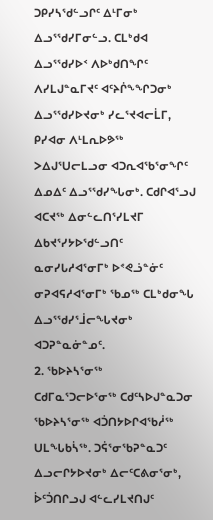ᑐᑭᓯᓴᖁᓪᓗᒋᑦ ᐃᒻᒥᓂᒃ ᐃᓗᕐᖁᓯᒥᓂᓪᓗ. ᑕᒪᒃᑯᐊ ᐃᓗᕐᖁᓯᐅᑉ ᐱᐅᒃᑯᑎᖏᑦ ᐱᓯᒪᒍᓐᓇᒥᔪᑦ ᐊᑦᔨᒌᖕᖏᑐᓂᒃ ᐃᓗᕐᖁᓯᐅᔪᓂᒃ ᓯᓚᕐᔪᐊᓕᒫᒥ, ᑭᓯᐊᓂ ᐱᒻᒪᕆᐅᕗᖅ ᐳᐃᒍᕐᑌᓕᒪᓗᓂ ᐊᑐᕆᐊᖃᕐᓂᖏᑦ ᐃᓄᐃᑦ ᐃᓗᕐᖁᓯᖓᓂᒃ. ᑕᑯᒋᐊᕐᓗᒍ ᐊᑕᔪᖅ ᐃᓂᓪᓚᑎᕐᓯᒪᔪᒥ ᐃᑲᔪᕐᓯᔭᐅᖁᓪᓗᑎᑦ ᓇᓂᓯᒐᓱᐊᕐᓂᒥᒃ ᐅᕝᕙᓘᓐᓃᑦ ᓂᕈᐊᕋᓱᐊᕐᓂᒥᒃ ᖃᓄᖅ ᑕᒪᒃᑯᓂᖓ ᐃᓗᕐᖁᓯᕐᒨᓕᖓᔪᓂᒃ ᐊᑐᕈᓐᓇᓃᓐᓄᑦ.
2. ᖃᐅᔨᓴᕐᓂᖅ
ᑕᑯᒥᓇᕐᑐᓕᐅᕐᓂᖅ ᑕᑯᑦᓴᐅᒍᓐᓇᑐᓂ ᖃᐅᔨᓴᕐᓂᖅ ᐊᑑᑎᔭᐅᒋᐊᖃᓲᖅ ᑌᒪᖓᑲᓵᖅ. ᑐᕌᕐᓂᖃᕈᓐᓇᑐᑦ ᐃᓗᓕᒋᔭᐅᔪᓂᒃ ᐃᓕᑦᑕᕕᓂᕐᓂᒃ, ᐆᑦᑑᑎᒋᓗᒍ ᐊᓪᓚᓯᒪᔪᑎᒍᑦ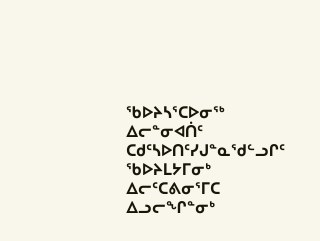ᖃᐅᔨᓴᕐᑕᐅᓂᖅ ᐃᓕᓐᓂᐊᑏᑦ ᑕᑯᑦᓴᐅᑎᑦᓯᒍᓐᓇᖁᓪᓗᒋᑦ ᖃᐅᔨᒪᔭᒥᓂᒃ ᐃᓕᑦᑕᕕᓂᕐᒥᑕ ᐃᓗᓕᖏᓐᓂᒃ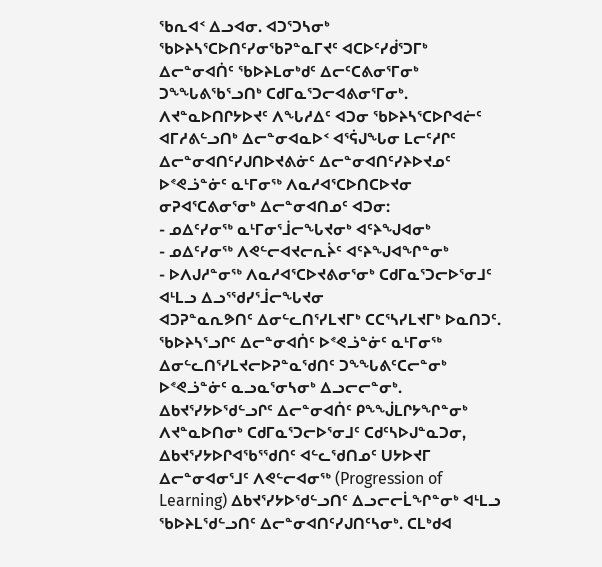ᖃᕆᐊᑉ ᐃᓗᐊᓂ. ᐊᑐᕐᑐᓴᓂᒃ ᖃᐅᔨᓴᕐᑕᐅᑎᑦᓯᓂᖃᕈᓐᓇᒥᔪᑦ ᐊᑕᐅᑦᓯᑰᕐᑐᒥᒃ ᐃᓕᓐᓂᐊᑏᑦ ᖃᐅᔨᒪᓂᒃᑯᑦ ᐃᓕᑦᑕᕕᓂᕐᒥᓂᒃ ᑐᖕᖓᕕᖃᕐᓗᑎᒃ ᑕᑯᒥᓇᕐᑐᓕᐊᕕᓂᕐᒥᓂᒃ. ᐱᔪᓐᓇᐅᑎᒋᔭᐅᔪᑦ ᐱᖓᓱᐃᑦ ᐊᑐᓂ ᖃᐅᔨᓴᕐᑕᐅᒋᐊᓖᑦ ᐊᒥᓱᕕᓪᓗᑎᒃ ᐃᓕᓐᓂᐊᓇᐅᑉ ᐊᕐᕌᒍᖓᓂ ᒪᓕᑦᓱᒋᑦ ᐃᓕᓐᓂᐊᑎᑦᓯᒍᑎᐅᔪᕕᓃᑦ ᐃᓕᓐᓂᐊᑎᑦᓯᔨᐅᔪᓄᑦ ᐅᕝᕙᓘᓐᓃᑦ ᓇᒻᒥᓂᖅ ᐱᓇᓱᐊᕐᑕᐅᑎᑕᐅᔪᓂ ᓂᕈᐊᕐᑕᕕᓂᕐᓂᒃ ᐃᓕᓐᓂᐊᑎᓄᑦ ᐊᑐᓂ:
- ᓄᐃᑦᓯᓂᖅ ᓇᒻᒥᓂᕐᒨᓕᖓᔪᓂᒃ ᐊᑦᔨᖑᐊᓂᒃ
- ᓄᐃᑦᓯᓂᖅ ᐱᕙᓪᓕᐊᔪᓕᕆᔩᑦ ᐊᑦᔨᖑᐊᖏᓐᓂᒃ
- ᐅᐱᒍᓱᓐᓂᖅ ᐱᓇᓱᐊᕐᑕᐅᔪᕕᓂᕐᓂᒃ ᑕᑯᒥᓇᕐᑐᓕᐅᕐᓂᒧᑦ ᐊᒻᒪᓗ ᐃᓗᕐᖁᓯᕐᒨᓕᖓᔪᓂ
ᐊᑐᕈᓐᓇᕆᕗᑎᑦ ᐃᓂᓪᓚᑎᕐᓯᒪᔪᒥᒃ ᑕᑕᕐᓴᓯᒪᔪᒥᒃ ᐅᓇᑎᑐᑦ. ᖃᐅᔨᓴᕐᓗᒋᑦ ᐃᓕᓐᓂᐊᑏᑦ ᐅᕝᕙᓘᓐᓃᑦ ᓇᒻᒥᓂᖅ ᐃᓂᓪᓚᑎᕐᓯᒪᔪᓕᐅᕈᓐᓇᖁᑎᑦ ᑐᖕᖓᕕᑦᑕᓕᓐᓂᒃ ᐅᕝᕙᓘᓐᓃᑦ ᓇᓗᓇᕐᓂᓴᓂᒃ ᐃᓗᓕᓕᓐᓂᒃ.
ᐃᑲᔪᕐᓯᔭᐅᖁᓪᓗᒋᑦ ᐃᓕᓐᓂᐊᑏᑦ ᑭᖕᖒᒪᒋᔭᖏᓐᓂᒃ ᐱᔪᓐᓇᐅᑎᓂᒃ ᑕᑯᒥᓇᕐᑐᓕᐅᕐᓂᒧᑦ ᑕᑯᑦᓴᐅᒍᓐᓇᑐᓂ, ᐃᑲᔪᕐᓯᔭᐅᒋᐊᖃᕐᖁᑎᑦ ᐊᓪᓚᖁᑎᓄᑦ ᑌᔭᐅᔪᒥ ᐃᓕᓐᓂᐊᓂᕐᒧᑦ ᐱᕙᓪᓕᐊᓂᖅ (Progression of Learning) ᐃᑲᔪᕐᓯᔭᐅᖁᓪᓗᑎᑦ ᐃᓗᓕᓕᒫᖏᓐᓂᒃ ᐊᒻᒪᓗ ᖃᐅᔨᒪᖁᓪᓗᑎᑦ ᐃᓕᓐᓂᐊᑎᑦᓯᒍᑎᑦᓴᓂᒃ. ᑕᒪᒃᑯᐊ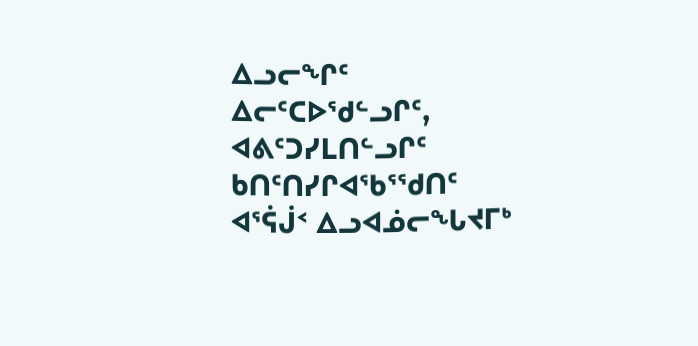ᐃᓗᓕᖏᑦ ᐃᓕᑦᑕᐅᖁᓪᓗᒋᑦ, ᐊᕕᑦᑐᓯᒪᑎᓪᓗᒋᑦ ᑲᑎᑦᑎᓯᒋᐊᖃᕐᖁᑎᑦ ᐊᕐᕌᒎᑉ ᐃᓗᐊᓅᓕᖓᔪᒥᒃ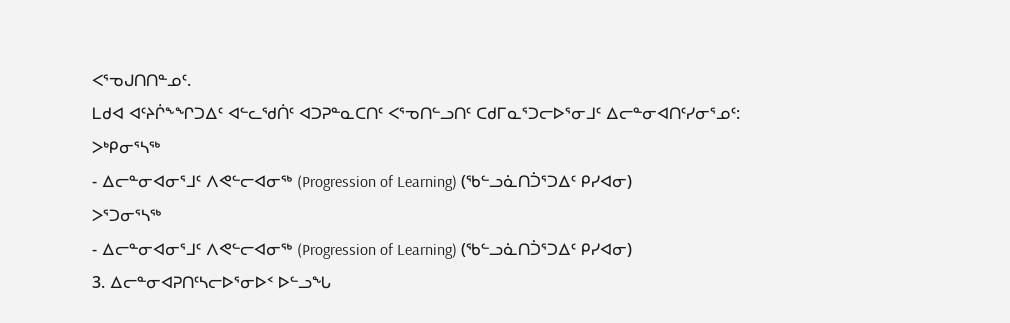ᐸᕐᓀᒍᑎᑎᓐᓄᑦ.
ᒪᑯᐊ ᐊᑦᔨᒌᖕᖏᑐᐃᑦ ᐊᓪᓚᖁᑏᑦ ᐊᑐᕈᓐᓇᑕᑎᑦ ᐸᕐᓀᑎᓪᓗᑎᑦ ᑕᑯᒥᓇᕐᑐᓕᐅᕐᓂᒧᑦ ᐃᓕᓐᓂᐊᑎᑦᓯᓂᕐᓄᑦ:
ᐳᒃᑭᓂᕐᓴᖅ
- ᐃᓕᓐᓂᐊᓂᕐᒧᑦ ᐱᕙᓪᓕᐊᓂᖅ (Progression of Learning) (ᖃᓪᓗᓈᑎᑑᕐᑐᐃᑦ ᑭᓯᐊᓂ)
ᐳᕐᑐᓂᕐᓴᖅ
- ᐃᓕᓐᓂᐊᓂᕐᒧᑦ ᐱᕙᓪᓕᐊᓂᖅ (Progression of Learning) (ᖃᓪᓗᓈᑎᑑᕐᑐᐃᑦ ᑭᓯᐊᓂ)
3. ᐃᓕᓐᓂᐊᕈᑎᑦᓴᓕᐅᕐᓂᐅᑉ ᐅᓪᓗᖓ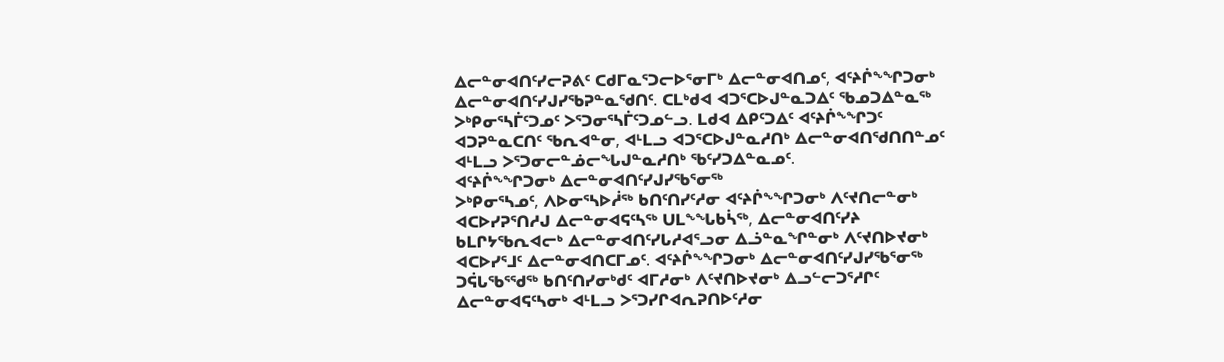ᐃᓕᓐᓂᐊᑎᑦᓯᓕᕈᕕᑦ ᑕᑯᒥᓇᕐᑐᓕᐅᕐᓂᒥᒃ ᐃᓕᓐᓂᐊᑎᓄᑦ, ᐊᑦᔨᒌᖕᖏᑐᓂᒃ ᐃᓕᓐᓂᐊᑎᑦᓯᒍᓯᖃᕈᓐᓇᖁᑎᑦ. ᑕᒪᒃᑯᐊ ᐊᑐᕐᑕᐅᒍᓐᓇᑐᐃᑦ ᖃᓄᑐᐃᓐᓇᖅ ᐳᒃᑭᓂᕐᓴᒦᑦᑐᓄᑦ ᐳᕐᑐᓂᕐᓴᒦᑦᑐᓄᓪᓗ. ᒪᑯᐊ ᐃᑭᑦᑐᐃᑦ ᐊᑦᔨᒌᖕᖏᑐᑦ ᐊᑐᕈᓐᓇᑕᑎᑦ ᖃᕆᐊᓐᓂ, ᐊᒻᒪᓗ ᐊᑐᕐᑕᐅᒍᓐᓇᓱᑎᒃ ᐃᓕᓐᓂᐊᑎᖁᑎᑎᓐᓄᑦ ᐊᒻᒪᓗ ᐳᕐᑐᓂᓕᓐᓅᓕᖓᒍᓐᓇᓱᑎᒃ ᖃᑦᓯᑐᐃᓐᓇᓄᑦ.
ᐊᑦᔨᒌᖕᖏᑐᓂᒃ ᐃᓕᓐᓂᐊᑎᑦᓯᒍᓯᖃᕐᓂᖅ
ᐳᒃᑭᓂᕐᓴᓄᑦ, ᐱᐅᓂᕐᓴᐅᓲᖅ ᑲᑎᑦᑎᓯᑦᓱᓂ ᐊᑦᔨᒌᖕᖏᑐᓂᒃ ᐱᑦᔪᑎᓕᓐᓂᒃ ᐊᑕᐅᓯᕈᕐᑎᓱᒍ ᐃᓕᓐᓂᐊᕋᑦᓴᖅ ᑌᒪᖕᖓᑲᓵᖅ, ᐃᓕᓐᓂᐊᑎᑦᓯᔨ ᑲᒪᒋᔭᖃᕆᐊᓕᒃ ᐃᓕᓐᓂᐊᑎᑦᓯᒐᓱᐊᕐᓗᓂ ᐃᓘᓐᓇᖏᓐᓂᒃ ᐱᑦᔪᑎᐅᔪᓂᒃ ᐊᑕᐅᓯᕐᒧᑦ ᐃᓕᓐᓂᐊᑎᑕᒥᓄᑦ. ᐊᑦᔨᒌᖕᖏᑐᓂᒃ ᐃᓕᓐᓂᐊᑎᑦᓯᒍᓯᖃᕐᓂᖅ ᑐᕌᒐᖃᕐᖁᖅ ᑲᑎᑦᑎᓯᓂᒃᑯᑦ ᐊᒥᓱᓂᒃ ᐱᑦᔪᑎᐅᔪᓂᒃ ᐃᓗᓪᓕᑐᕐᓱᒋᑦ ᐃᓕᓐᓂᐊᕋᑦᓴᓂᒃ ᐊᒻᒪᓗ ᐳᕐᑐᓯᒋᐊᕆᕈᑎᐅᑦᓱᓂ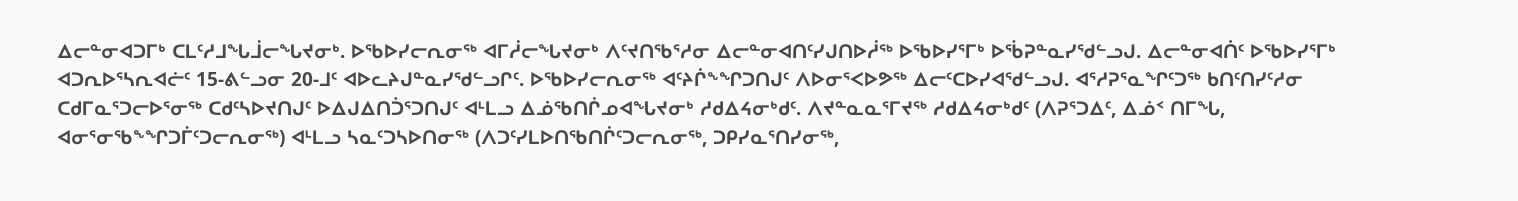ᐃᓕᓐᓂᐊᑐᒥᒃ ᑕᒪᑦᓱᒧᖓᒨᓕᖓᔪᓂᒃ. ᐅᖃᐅᓯᓕᕆᓂᖅ ᐊᒥᓲᓕᖓᔪᓂᒃ ᐱᑦᔪᑎᖃᕐᓱᓂ ᐃᓕᓐᓂᐊᑎᑦᓯᒍᑎᐅᓲᖅ ᐅᖃᐅᓯᕐᒥᒃ ᐅᖄᕈᓐᓇᓯᖁᓪᓗᒍ. ᐃᓕᓐᓂᐊᑏᑦ ᐅᖃᐅᓯᕐᒥᒃ ᐊᑐᕆᐅᕐᓴᕆᐊᓖᑦ 15-ᕕᓪᓗᓂ 20-ᒧᑦ ᐊᐅᓚᔨᒍᓐᓇᓯᖁᓪᓗᒋᑦ. ᐅᖃᐅᓯᓕᕆᓂᖅ ᐊᑦᔨᒌᖕᖏᑐᑎᒍᑦ ᐱᐅᓂᕐᐸᐅᕗᖅ ᐃᓕᑦᑕᐅᓯᐊᖁᓪᓗᒍ. ᐊᕐᓱᕈᕐᓇᖏᑦᑐᖅ ᑲᑎᑦᑎᓯᑦᓱᓂ ᑕᑯᒥᓇᕐᑐᓕᐅᕐᓂᖅ ᑕᑯᑦᓴᐅᔪᑎᒍᑦ ᐅᐃᒍᐃᑎᑑᕐᑐᑎᒍᑦ ᐊᒻᒪᓗ ᐃᓅᖃᑎᒌᓄᐊᖓᔪᓂᒃ ᓱᑯᐃᔦᓂᒃᑯᑦ. ᐱᔪᓐᓇᓇᕐᒥᔪᖅ ᓱᑯᐃᔦᓂᒃᑯᑦ (ᐱᕈᕐᑐᐃᑦ, ᐃᓅᑉ ᑎᒥᖓ, ᐊᓂᕐᓂᖃᖕᖏᑐᒦᑦᑐᓕᕆᓂᖅ) ᐊᒻᒪᓗ ᓴᓇᑦᑐᓴᐅᑎᓂᖅ (ᐱᑐᑦᓯᒪᐅᑎᖃᑎᒌᑦᑐᓕᕆᓂᖅ, ᑐᑭᓯᓇᕐᑎᓯᓂᖅ,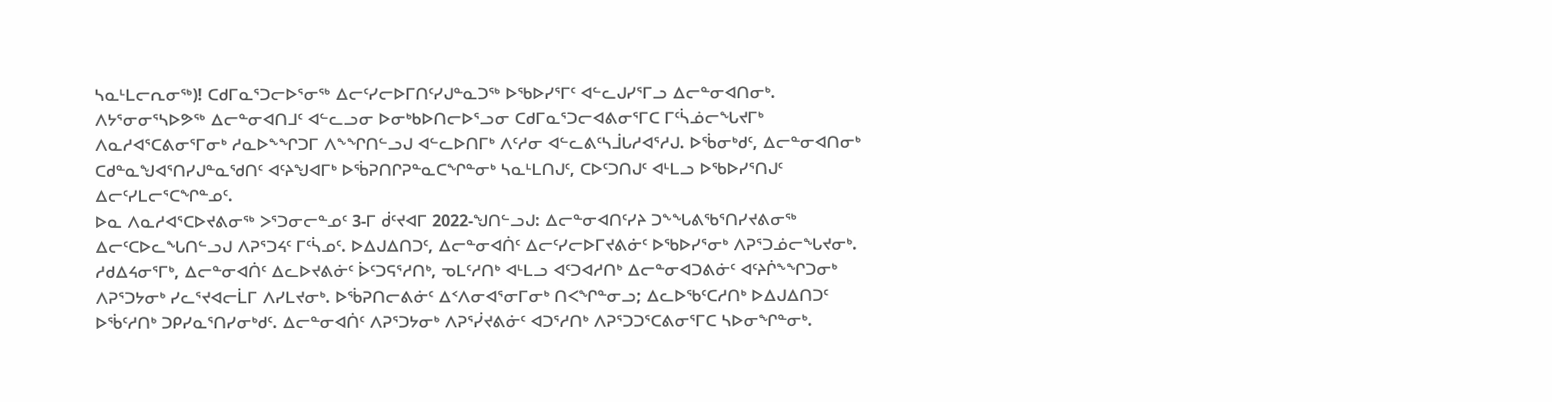ᓴᓇᒻᒪᓕᕆᓂᖅ)! ᑕᑯᒥᓇᕐᑐᓕᐅᕐᓂᖅ ᐃᓕᑦᓯᓕᐅᒥᑎᑦᓯᒍᓐᓇᑐᖅ ᐅᖃᐅᓯᕐᒥᑦ ᐊᓪᓚᒍᓯᕐᒥᓗ ᐃᓕᓐᓂᐊᑎᓂᒃ. ᐱᔭᕐᓂᓂᕐᓴᐅᕗᖅ ᐃᓕᓐᓂᐊᑎᒧᑦ ᐊᓪᓚᓗᓂ ᐅᓂᒃᑲᐅᑎᓕᐅᕐᓗᓂ ᑕᑯᒥᓇᕐᑐᓕᐊᕕᓂᕐᒥᑕ ᒥᑦᓵᓅᓕᖓᔪᒥᒃ ᐱᓇᓱᐊᕐᑕᕕᓂᕐᒥᓂᒃ ᓱᓇᐅᖕᖏᑐᒥ ᐱᖕᖏᑎᓪᓗᒍ ᐊᓪᓚᐅᑎᒥᒃ ᐱᑦᓱᓂ ᐊᓪᓚᕕᑦᓴᒨᒐᓱᐊᕐᓱᒍ. ᐅᖄᓂᒃᑯᑦ, ᐃᓕᓐᓂᐊᑎᓂᒃ ᑕᑯᓐᓇᖑᐊᕐᑎᓯᒍᓐᓇᖁᑎᑦ ᐊᑦᔨᖑᐊᒥᒃ ᐅᖄᕈᑎᒋᕈᓐᓇᑕᖏᓐᓂᒃ ᓴᓇᒻᒪᑎᒍᑦ, ᑕᐅᑦᑐᑎᒍᑦ ᐊᒻᒪᓗ ᐅᖃᐅᓯᕐᑎᒍᑦ ᐃᓕᑦᓯᒪᓕᕐᑕᖏᓐᓄᑦ.
ᐅᓇ ᐱᓇᓱᐊᕐᑕᐅᔪᕕᓂᖅ ᐳᕐᑐᓂᓕᓐᓄᑦ 3-ᒥ ᑰᑦᔪᐊᒥ 2022-ᖑᑎᓪᓗᒍ: ᐃᓕᓐᓂᐊᑎᑦᓯᔨ ᑐᖕᖓᕕᖃᕐᑎᓯᔪᕕᓂᖅ ᐃᓕᑦᑕᐅᓚᖓᑎᓪᓗᒍ ᐱᕈᕐᑐᔦᑦ ᒥᑦᓵᓄᑦ. ᐅᐃᒍᐃᑎᑐᑦ, ᐃᓕᓐᓂᐊᑏᑦ ᐃᓕᑦᓯᓕᐅᒥᔪᕕᓃᑦ ᐅᖃᐅᓯᕐᓂᒃ ᐱᕈᕐᑐᓅᓕᖓᔪᓂᒃ. ᓱᑯᐃᔦᓂᕐᒥᒃ, ᐃᓕᓐᓂᐊᑏᑦ ᐃᓚᐅᔪᕕᓃᑦ ᐆᑦᑐᕋᕐᓱᑎᒃ, ᓀᒪᑦᓱᑎᒃ ᐊᒻᒪᓗ ᐊᑦᑐᐊᓱᑎᒃ ᐃᓕᓐᓂᐊᑐᕕᓃᑦ ᐊᑦᔨᒌᖕᖏᑐᓂᒃ ᐱᕈᕐᑐᔭᓂᒃ ᓯᓚᕐᔪᐊᓕᒫᒥ ᐱᓯᒪᔪᓂᒃ. ᐅᖄᕈᑎᓕᕕᓃᑦ ᐃᑉᐱᓂᐊᕐᓂᒥᓂᒃ ᑎᐸᖏᓐᓂᓗ; ᐃᓚᐅᖃᑦᑕᓱᑎᒃ ᐅᐃᒍᐃᑎᑐᑦ ᐅᖄᑦᓱᑎᒃ ᑐᑭᓯᓇᕐᑎᓯᓂᒃᑯᑦ. ᐃᓕᓐᓂᐊᑏᑦ ᐱᕈᕐᑐᔭᓂᒃ ᐱᕈᕐᓰᔪᕕᓃᑦ ᐊᑐᕐᓱᑎᒃ ᐱᕈᕐᑐᑐᕐᑕᕕᓂᕐᒥᑕ ᓴᐅᓂᖏᓐᓂᒃ.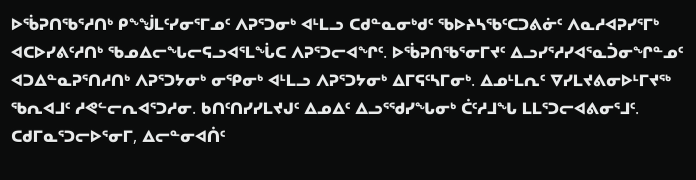ᐅᖄᕈᑎᖃᕐᓱᑎᒃ ᑭᖕᖒᒪᑦᓯᓂᕐᒥᓄᑦ ᐱᕈᕐᑐᓂᒃ ᐊᒻᒪᓗ ᑕᑯᓐᓇᓂᒃᑯᑦ ᖃᐅᔨᓴᖃᑦᑕᑐᕕᓃᑦ ᐱᓇᓱᐊᕈᓯᕐᒥᒃ ᐊᑕᐅᓯᕕᑦᓱᑎᒃ ᖃᓄᐃᓕᖓᓕᕋᓗᐊᕐᒪᖔᑕ ᐱᕈᕐᑐᓕᐊᖏᑦ. ᐅᖄᕈᑎᖃᕐᓂᒥᔪᑦ ᐃᓗᓯᕐᓱᓯᐊᕐᓇᑑᓂᖏᓐᓄᑦ ᐊᑐᐃᓐᓇᕈᕐᑎᓱᑎᒃ ᐱᕈᕐᑐᔭᓂᒃ ᓂᕿᓂᒃ ᐊᒻᒪᓗ ᐱᕈᕐᑐᔭᓂᒃ ᐃᒥᕋᑦᓴᒥᓂᒃ. ᐃᓄᒻᒪᕆᑦ ᐁᓯᒪᔪᕕᓂᐅᒻᒥᔪᖅ ᖃᕆᐊᒧᑦ ᓱᕙᓪᓕᕆᐊᕐᑐᓱᓂ. ᑲᑎᑦᑎᓯᓯᒪᔪᒍᑦ ᐃᓄᐃᑦ ᐃᓗᕐᖁᓯᖓᓂᒃ ᑖᑦᓱᒧᖓ ᒪᒪᕐᑐᓕᐊᕕᓂᕐᒧᑦ. ᑕᑯᒥᓇᕐᑐᓕᐅᕐᓂᒥ, ᐃᓕᓐᓂᐊᑏᑦ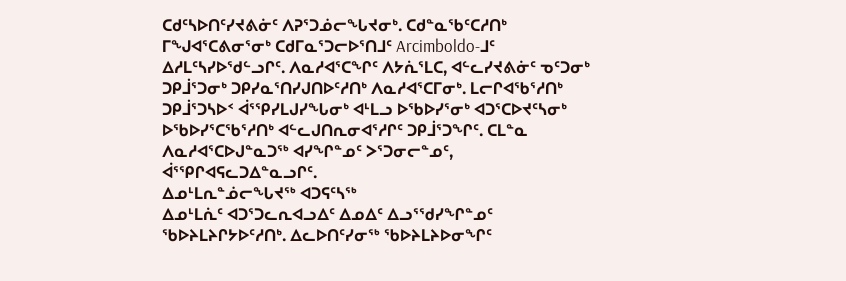ᑕᑯᑦᓴᐅᑎᑦᓯᔪᕕᓃᑦ ᐱᕈᕐᑐᓅᓕᖓᔪᓂᒃ. ᑕᑯᓐᓇᖃᑦᑕᓱᑎᒃ ᒥᖑᐊᕐᑕᕕᓂᕐᓂᒃ ᑕᑯᒥᓇᕐᑐᓕᐅᕐᑎᒧᑦ Arcimboldo-ᒧᑦ ᐃᓱᒪᑦᓴᓯᐅᖁᓪᓗᒋᑦ. ᐱᓇᓱᐊᕐᑕᖏᑦ ᐱᔭᕇᕐᒪᑕ, ᐊᓪᓚᓯᔪᕕᓃᑦ ᓀᑦᑐᓂᒃ ᑐᑭᒨᕐᑐᓂᒃ ᑐᑭᓯᓇᕐᑎᓯᒍᑎᐅᑦᓱᑎᒃ ᐱᓇᓱᐊᕐᑕᒥᓂᒃ. ᒪᓕᒋᐊᖃᕐᓱᑎᒃ ᑐᑭᒨᕐᑐᓴᐅᑉ ᐋᕐᕿᓯᒪᒍᓯᖓᓂᒃ ᐊᒻᒪᓗ ᐅᖃᐅᓯᕐᓂᒃ ᐊᑐᕐᑕᐅᔪᑦᓴᓂᒃ ᐅᖃᐅᓯᕐᑕᖃᕐᓱᑎᒃ ᐊᓪᓚᒍᑎᕆᓂᐊᕐᓱᒋᑦ ᑐᑭᒨᕐᑐᖏᑦ. ᑕᒪᓐᓇ ᐱᓇᓱᐊᕐᑕᐅᒍᓐᓇᑐᖅ ᐊᓯᖏᓐᓄᑦ ᐳᕐᑐᓂᓕᓐᓄᑦ, ᐋᕐᕿᒋᐊᕋᓚᑐᐃᓐᓇᓗᒋᑦ.
ᐃᓄᒻᒪᕆᓐᓅᓕᖓᔪᖅ ᐊᑐᕋᑦᓴᖅ
ᐃᓄᒻᒪᕇᑦ ᐊᑐᕐᑐᓚᕆᐊᓗᐃᑦ ᐃᓄᐃᑦ ᐃᓗᕐᖁᓯᖏᓐᓄᑦ ᖃᐅᔨᒪᔨᒋᔭᐅᑦᓱᑎᒃ. ᐃᓚᐅᑎᑦᓯᓂᖅ ᖃᐅᔨᒪᔨᐅᓂᖏᑦ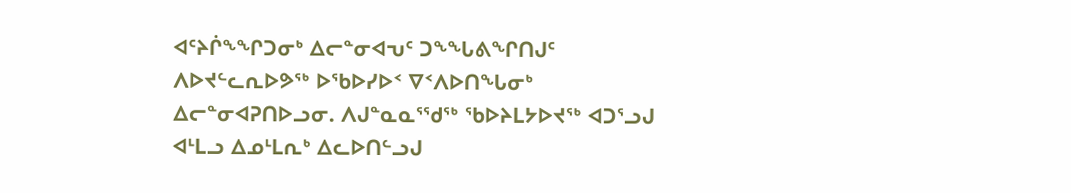ᐊᑦᔨᒌᖕᖏᑐᓂᒃ ᐃᓕᓐᓂᐊᕃᑦ ᑐᖕᖓᕕᖏᑎᒍᑦ ᐱᐅᔪᓪᓚᕆᐅᕗᖅ ᐅᖃᐅᓯᐅᑉ ᐁᑉᐱᐅᑎᖓᓂᒃ ᐃᓕᓐᓂᐊᕈᑎᐅᓗᓂ. ᐱᒍᓐᓇᓇᕐᖁᖅ ᖃᐅᔨᒪᔭᐅᔪᖅ ᐊᑐᕐᓗᒍ ᐊᒻᒪᓗ ᐃᓄᒻᒪᕆᒃ ᐃᓚᐅᑎᓪᓗᒍ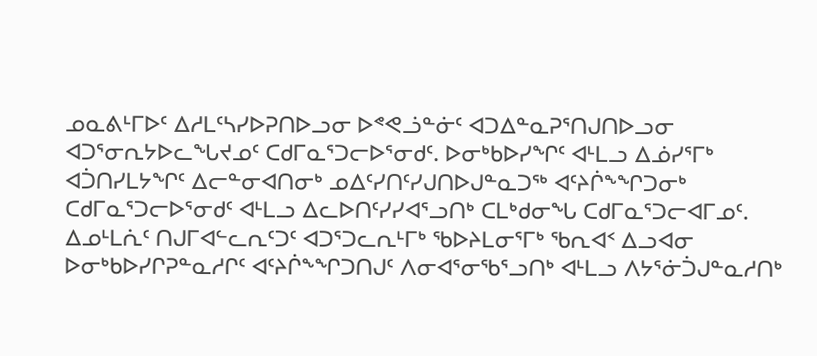ᓄᓇᕕᒻᒥᐅᑦ ᐃᓱᒪᑦᓴᓯᐅᕈᑎᐅᓗᓂ ᐅᕝᕙᓘᓐᓃᑦ ᐊᑐᐃᓐᓇᕈᕐᑎᒍᑎᐅᓗᓂ ᐊᑐᕐᓂᕆᔭᐅᓚᖓᔪᓄᑦ ᑕᑯᒥᓇᕐᑐᓕᐅᕐᓂᑯᑦ. ᐅᓂᒃᑲᐅᓯᖏᑦ ᐊᒻᒪᓗ ᐃᓅᓯᕐᒥᒃ ᐊᑑᑎᓯᒪᔭᖏᑦ ᐃᓕᓐᓂᐊᑎᓂᒃ ᓄᐃᑦᓯᑎᑦᓯᒍᑎᐅᒍᓐᓇᑐᖅ ᐊᑦᔨᒌᖕᖏᑐᓂᒃ ᑕᑯᒥᓇᕐᑐᓕᐅᕐᓂᑯᑦ ᐊᒻᒪᓗ ᐃᓚᐅᑎᑦᓯᓯᐊᕐᓗᑎᒃ ᑕᒪᒃᑯᓂᖓ ᑕᑯᒥᓇᕐᑐᓕᐊᒥᓄᑦ. ᐃᓄᒻᒪᕇᑦ ᑎᒍᒥᐊᓪᓚᕆᑦᑐᑦ ᐊᑐᕐᑐᓚᕆᒻᒥᒃ ᖃᐅᔨᒪᓂᕐᒥᒃ ᖃᕆᐊᑉ ᐃᓗᐊᓂ ᐅᓂᒃᑲᐅᓯᒋᕈᓐᓇᓱᒋᑦ ᐊᑦᔨᒌᖕᖏᑐᑎᒍᑦ ᐱᓂᐊᕐᓂᖃᕐᓗᑎᒃ ᐊᒻᒪᓗ ᐱᔭᕐᓃᑑᒍᓐᓇᓱᑎᒃ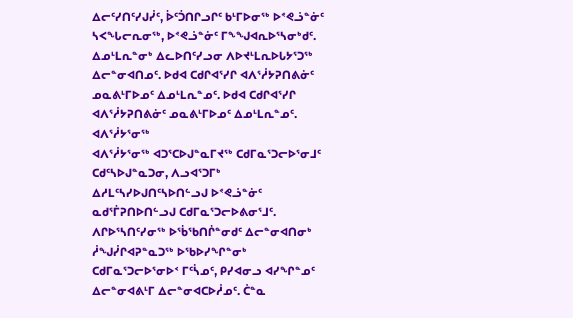ᐃᓕᑦᓯᑎᑦᓯᒍᓰᑦ, ᐆᑦᑑᑎᒋᓗᒋᑦ ᑲᒻᒥᐅᓂᖅ ᐅᕝᕙᓘᓐᓃᑦ ᓴᐸᖓᓕᕆᓂᖅ, ᐅᕝᕙᓘᓐᓃᑦ ᒥᖕᖑᐊᕆᐅᕐᓴᓂᒃᑯᑦ. ᐃᓄᒻᒪᕆᓐᓂᒃ ᐃᓚᐅᑎᑦᓯᓗᓂ ᐱᐅᔪᒻᒪᕆᐅᒐᔭᕐᑐᖅ ᐃᓕᓐᓂᐊᑎᓄᑦ. ᐅᑯᐊ ᑕᑯᒋᐊᕐᓯᒋ ᐊᐱᕐᓲᔭᕈᑎᕕᓃᑦ ᓄᓇᕕᒻᒥᐅᓄᑦ ᐃᓄᒻᒪᕆᓐᓄᑦ. ᐅᑯᐊ ᑕᑯᒋᐊᕐᓯᒋ ᐊᐱᕐᓲᔭᕈᑎᕕᓃᑦ ᓄᓇᕕᒻᒥᐅᓄᑦ ᐃᓄᒻᒪᕆᓐᓄᑦ.
ᐊᐱᕐᓲᔭᕐᓂᖅ
ᐊᐱᕐᓲᔭᕐᓂᖅ ᐊᑐᕐᑕᐅᒍᓐᓇᒥᔪᖅ ᑕᑯᒥᓇᕐᑐᓕᐅᕐᓂᒧᑦ ᑕᑯᑦᓴᐅᒍᓐᓇᑐᓂ, ᐱᓗᐊᕐᑐᒥᒃ ᐃᓱᒪᑦᓴᓯᐅᒍᑎᑦᓴᐅᑎᓪᓗᒍ ᐅᕝᕙᓘᓐᓃᑦ ᓇᑯᕐᒦᕈᑎᐅᑎᓪᓗᒍ ᑕᑯᒥᓇᕐᑐᓕᐅᕕᓂᕐᒧᑦ. ᐱᒋᐅᕐᓴᑎᑦᓯᓂᖅ ᐅᖄᖃᑎᒌᓐᓂᑯᑦ ᐃᓕᓐᓂᐊᑎᓂᒃ ᓲᖑᓰᒋᐊᕈᓐᓇᑐᖅ ᐅᖃᐅᓯᖏᓐᓂᒃ ᑕᑯᒥᓇᕐᑐᓕᐅᕐᓂᐅᑉ ᒥᑦᓵᓄᑦ, ᑭᓯᐊᓂᓗ ᐊᓯᖏᓐᓄᑦ ᐃᓕᓐᓂᐊᕕᒻᒥ ᐃᓕᓐᓂᐊᑕᐅᓲᓄᑦ. ᑖᓐᓇ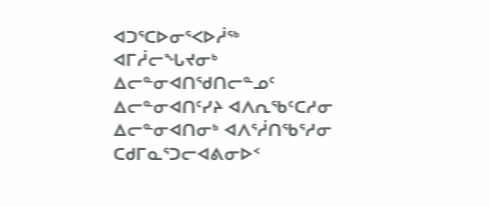ᐊᑐᕐᑕᐅᓂᕐᐸᐅᓲᖅ ᐊᒥᓲᓕᖓᔪᓂᒃ ᐃᓕᓐᓂᐊᑎᖁᑎᓕᓐᓄᑦ ᐃᓕᓐᓂᐊᑎᑦᓯᔨ ᐊᐱᕆᖃᑦᑕᓱᓂ ᐃᓕᓐᓂᐊᑎᓂᒃ ᐊᐱᕐᓲᑎᖃᕐᓱᓂ ᑕᑯᒥᓇᕐᑐᓕᐊᕕᓂᐅᑉ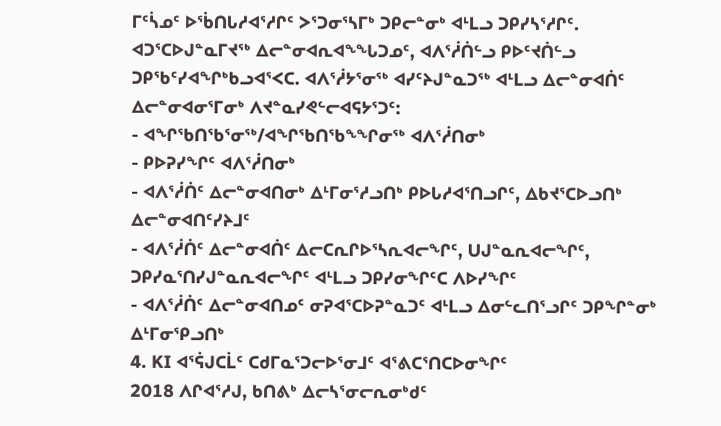ᒥᑦᓵᓄᑦ ᐅᖄᑎᒐᓱᐊᕐᓱᒋᑦ ᐳᕐᑐᓂᕐᓴᒥᒃ ᑐᑭᓕᓐᓂᒃ ᐊᒻᒪᓗ ᑐᑭᓯᓴᕐᓱᒋᑦ. ᐊᑐᕐᑕᐅᒍᓐᓇᒥᔪᖅ ᐃᓕᓐᓂᐊᕆᐊᖕᖓᑐᓄᑦ, ᐊᐱᕐᓲᑏᓪᓗ ᑭᐅᑦᔪᑏᓪᓗ ᑐᑭᖃᑦᓯᐊᖏᒃᑲᓗᐊᕐᐸᑕ. ᐊᐱᕐᓲᔭᕐᓂᖅ ᐊᓯᑦᔨᒍᓐᓇᑐᖅ ᐊᒻᒪᓗ ᐃᓕᓐᓂᐊᑏᑦ ᐃᓕᓐᓂᐊᓂᕐᒥᓂᒃ ᐱᔪᓐᓇᓯᕙᓪᓕᐊᕋᔭᕐᑐᑦ:
- ᐊᖏᖃᑎᖃᕐᓂᖅ/ᐊᖏᖃᑎᖃᖕᖏᓂᖅ ᐊᐱᕐᓲᑎᓂᒃ
- ᑭᐅᕈᓯᖏᑦ ᐊᐱᕐᓲᑎᓂᒃ
- ᐊᐱᕐᓲᑏᑦ ᐃᓕᓐᓂᐊᑎᓂᒃ ᐃᒻᒥᓂᕐᓱᓗᑎᒃ ᑭᐅᒐᓱᐊᕐᑎᓗᒋᑦ, ᐃᑲᔪᕐᑕᐅᓗᑎᒃ ᐃᓕᓐᓂᐊᑎᑦᓯᔨᒧᑦ
- ᐊᐱᕐᓲᑏᑦ ᐃᓕᓐᓂᐊᑏᑦ ᐃᓕᑕᕆᒋᐅᕐᓴᕆᐊᓕᖏᑦ, ᑌᒍᓐᓇᕆᐊᓕᖏᑦ, ᑐᑭᓯᓇᕐᑎᓯᒍᓐᓇᕆᐊᓕᖏᑦ ᐊᒻᒪᓗ ᑐᑭᓯᓂᖏᑦᑕ ᐱᐅᓯᖏᑦ
- ᐊᐱᕐᓲᑏᑦ ᐃᓕᓐᓂᐊᑎᓄᑦ ᓂᕈᐊᕐᑕᐅᕈᓐᓇᑐᑦ ᐊᒻᒪᓗ ᐃᓂᓪᓚᑎᕐᓗᒋᑦ ᑐᑭᖏᓐᓂᒃ ᐃᒻᒥᓂᕿᓗᑎᒃ
4. KI ᐊᕐᕌᒍᑕᒫᑦ ᑕᑯᒥᓇᕐᑐᓕᐅᕐᓂᒧᑦ ᐊᕐᕕᑕᕐᑎᑕᐅᓂᖏᑦ
2018 ᐱᒋᐊᕐᓱᒍ, ᑲᑎᕕᒃ ᐃᓕᓴᕐᓂᓕᕆᓂᒃᑯᑦ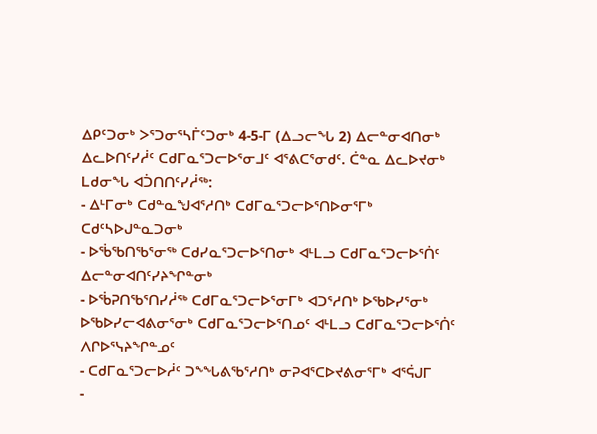ᐃᑭᑦᑐᓂᒃ ᐳᕐᑐᓂᕐᓴᒦᑦᑐᓂᒃ 4-5-ᒥ (ᐃᓗᓕᖓ 2) ᐃᓕᓐᓂᐊᑎᓂᒃ ᐃᓚᐅᑎᑦᓯᓲᑦ ᑕᑯᒥᓇᕐᑐᓕᐅᕐᓂᒧᑦ ᐊᕐᕕᑕᕐᓂᑯᑦ. ᑖᓐᓇ ᐃᓚᐅᔪᓂᒃ ᒪᑯᓂᖓ ᐊᑑᑎᑎᑦᓯᓲᖅ:
- ᐃᒻᒥᓂᒃ ᑕᑯᓐᓇᖑᐊᕐᓱᑎᒃ ᑕᑯᒥᓇᕐᑐᓕᐅᕐᑎᐅᓂᕐᒥᒃ ᑕᑯᑦᓴᐅᒍᓐᓇᑐᓂᒃ
- ᐅᖄᖃᑎᖃᕐᓂᖅ ᑕᑯᓯᓇᕐᑐᓕᐅᕐᑎᓂᒃ ᐊᒻᒪᓗ ᑕᑯᒥᓇᕐᑐᓕᐅᕐᑏᑦ ᐃᓕᓐᓂᐊᑎᑦᓯᔨᖏᓐᓂᒃ
- ᐅᖄᕈᑎᖃᕐᑎᓯᓲᖅ ᑕᑯᒥᓇᕐᑐᓕᐅᕐᓂᒥᒃ ᐊᑐᕐᓱᑎᒃ ᐅᖃᐅᓯᕐᓂᒃ ᐅᖃᐅᓯᓕᐊᕕᓂᕐᓂᒃ ᑕᑯᒥᓇᕐᑐᓕᐅᕐᑎᓄᑦ ᐊᒻᒪᓗ ᑕᑯᒥᓇᕐᑐᓕᐅᕐᑏᑦ ᐱᒋᐅᕐᓭᔨᖏᓐᓄᑦ
- ᑕᑯᒥᓇᕐᑐᓕᐅᓲᑦ ᑐᖕᖓᕕᖃᕐᓱᑎᒃ ᓂᕈᐊᕐᑕᐅᔪᕕᓂᕐᒥᒃ ᐊᕐᕌᒍᒥ
-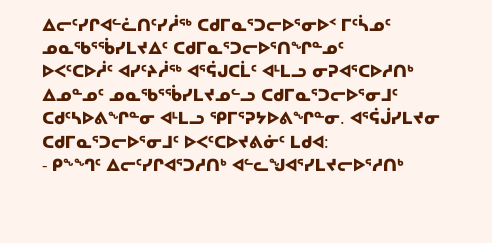ᐃᓕᑦᓯᒋᐊᓪᓛᑎᑦᓯᓲᖅ ᑕᑯᒥᓇᕐᑐᓕᐅᕐᓂᐅᑉ ᒥᑦᓵᓄᑦ ᓄᓇᖃᕐᖄᓯᒪᔪᐃᑦ ᑕᑯᒥᓇᕐᑐᓕᐅᕐᑎᖏᓐᓄᑦ
ᐅᐸᑦᑕᐅᓲᑦ ᐊᓯᑦᔨᓲᖅ ᐊᕐᕌᒍᑕᒫᑦ ᐊᒻᒪᓗ ᓂᕈᐊᕐᑕᐅᓱᑎᒃ ᐃᓄᓐᓄᑦ ᓄᓇᖃᕐᖄᓯᒪᔪᓄᓪᓗ ᑕᑯᒥᓇᕐᑐᓕᐅᕐᓂᒧᑦ ᑕᑯᑦᓴᐅᕕᖏᓐᓂ ᐊᒻᒪᓗ ᕿᒥᕐᕈᔭᐅᕕᖏᓐᓂ. ᐊᕐᕌᒎᓯᒪᔪᓂ ᑕᑯᒥᓇᕐᑐᓕᐅᕐᓂᒧᑦ ᐅᐸᑦᑕᐅᔪᕕᓃᑦ ᒪᑯᐊ:
- ᑭᖕᙰᑦ ᐃᓕᑦᓯᒋᐊᕐᑐᓱᑎᒃ ᐊᓪᓚᖑᐊᕐᓯᒪᔪᓕᐅᕐᓱᑎᒃ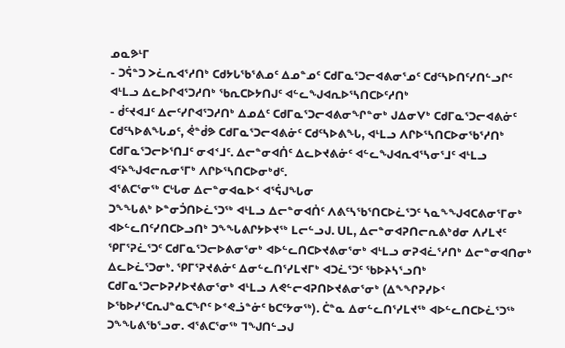ᓄᓇᕗᒻᒥ
- ᑐᕌᓐᑐ ᐳᓛᕆᐊᕐᓱᑎᒃ ᑕᑯᔭᒐᖃᕐᕕᓄᑦ ᐃᓄᓐᓄᑦ ᑕᑯᒥᓇᕐᑐᓕᐊᕕᓂᕐᓄᑦ ᑕᑯᑦᓴᐅᑎᑦᓯᑎᓪᓗᒋᑦ ᐊᒻᒪᓗ ᐃᓚᐅᒋᐊᕐᑐᓱᑎᒃ ᖃᕆᑕᐅᔭᑎᒍᑦ ᐊᓪᓚᖑᐊᕆᐅᕐᓴᑎᑕᐅᑦᓱᑎᒃ
- ᑰᑦᔪᐊᒧᑦ ᐃᓕᑦᓯᒋᐊᕐᑐᓱᑎᒃ ᐃᓄᐃᑦ ᑕᑯᒥᓇᕐᑐᓕᐊᕕᓂᖏᓐᓂᒃ ᒍᐃᓂᐯᒃ ᑕᑯᒥᓇᕐᑐᓕᐊᕕᓃᑦ ᑕᑯᑦᓴᐅᕕᖓᓄᑦ, ᕚᓐᑰᕗ ᑕᑯᒥᓇᕐᑐᓕᐊᕕᓃᑦ ᑕᑯᑦᓴᐅᕕᖓ, ᐊᒻᒪᓗ ᐱᒋᐅᕐᓴᑎᑕᐅᓂᖃᕐᓱᑎᒃ ᑕᑯᒥᓇᕐᑐᓕᐅᕐᑎᒧᑦ ᓂᐊᑉᒧᑦ. ᐃᓕᓐᓂᐊᑏᑦ ᐃᓚᐅᔪᕕᓃᑦ ᐊᓪᓚᖑᐊᕆᐊᕐᓴᓂᕐᒧᑦ ᐊᒻᒪᓗ ᐊᑦᔨᖑᐊᓕᕆᓂᕐᒥᒃ ᐱᒋᐅᕐᓴᑎᑕᐅᓂᒃᑯᑦ.
ᐊᕐᕕᑕᕐᓂᖅ ᑕᒡᒐᓂ ᐃᓕᓐᓂᐊᓇᐅᑉ ᐊᕐᕌᒍᖓᓂ
ᑐᖕᖓᕕᒃ ᐅᓐᓂᑑᑎᐅᓛᕐᑐᖅ ᐊᒻᒪᓗ ᐃᓕᓐᓂᐊᑏᑦ ᐱᕕᑦᓴᖃᕐᑎᑕᐅᓛᕐᑐᑦ ᓴᓇᖕᖑᐊᑕᕕᓂᕐᒥᓂᒃ ᐊᐅᓪᓚᑎᑦᓯᑎᑕᐅᓗᑎᒃ ᑐᖕᖓᕕᒋᔭᐅᔪᖅ ᒪᓕᓪᓗᒍ. ᑌᒪ, ᐃᓕᓐᓂᐊᕈᑎᓕᕆᕕᒃᑯᓂ ᐱᓯᒪᔪᑦ ᕿᒥᕐᕈᓛᕐᑐᑦ ᑕᑯᒥᓇᕐᑐᓕᐅᕕᓂᕐᓂᒃ ᐊᐅᓪᓚᑎᑕᐅᔪᕕᓂᕐᓂᒃ ᐊᒻᒪᓗ ᓂᕈᐊᓛᕐᓱᑎᒃ ᐃᓕᓐᓂᐊᑎᓂᒃ ᐃᓚᐅᓛᕐᑐᓂᒃ. ᕿᒥᕐᕈᔪᕕᓃᑦ ᐃᓂᓪᓚᑎᕐᓯᒪᔪᒥᒃ ᐊᑐᓛᕐᑐᑦ ᖃᐅᔨᓴᕐᓗᑎᒃ ᑕᑯᒥᓇᕐᑐᓕᐅᕈᓯᐅᔪᕕᓂᕐᓂᒃ ᐊᒻᒪᓗ ᐱᕙᓪᓕᐊᕈᑎᐅᔪᕕᓂᕐᓂᒃ (ᐃᖕᖏᕈᓯᐅᑉ ᐅᖃᐅᓯᕐᑕᕆᒍᓐᓇᑕᖏᑦ ᐅᕝᕙᓘᓐᓃᑦ ᑲᑕᑦᔭᓂᖅ). ᑖᓐᓇ ᐃᓂᓪᓚᑎᕐᓯᒪᔪᖅ ᐊᐅᓪᓚᑎᑕᐅᓛᕐᑐᖅ ᑐᖕᖓᕕᖃᕐᓗᓂ. ᐊᕐᕕᑕᕐᓂᖅ ᒣᖑᑎᓪᓗᒍ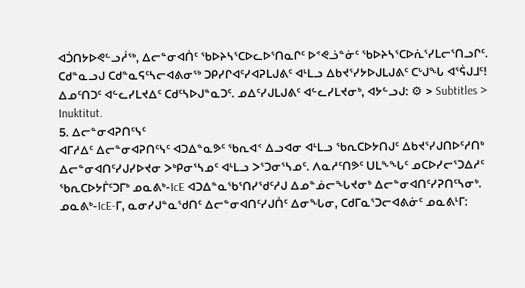ᐊᑑᑎᔭᐅᕙᓪᓗᓲᖅ, ᐃᓕᓐᓂᐊᑏᑦ ᖃᐅᔨᓴᕐᑕᐅᓚᐅᕐᑎᓇᒋᑦ ᐅᕝᕙᓘᓐᓃᑦ ᖃᐅᔨᓴᕐᑕᐅᕇᕐᓯᒪᓕᕐᑎᓗᒋᑦ.
ᑕᑯᓐᓇᓗᒍ ᑕᑯᓐᓇᕋᑦᓴᓕᐊᕕᓂᖅ ᑐᑭᓯᒋᐊᑦᓯᐊᕈᒪᒍᕕᑦ ᐊᒻᒪᓗ ᐃᑲᔪᕐᓯᔭᐅᒍᒪᒍᕕᑦ ᑕᒡᒍᖓ ᐊᕐᕌᒍᒧᑦ!
ᐃᓄᑦᑎᑐᑦ ᐊᓪᓚᓯᒪᔪᐃᑦ ᑕᑯᑦᓴᐅᒍᓐᓇᑐᑦ. ᓄᐃᑦᓯᒍᒪᒍᕕᑦ ᐊᓪᓚᓯᒪᔪᓂᒃ, ᐊᔭᓪᓗᒍ: ⚙ > Subtitles > Inuktitut.
5. ᐃᓕᓐᓂᐊᕈᑎᑦᓭᑦ
ᐊᒥᓱᐃᑦ ᐃᓕᓐᓂᐊᕈᑎᑦᓭᑦ ᐊᑐᐃᓐᓇᕗᑦ ᖃᕆᐊᑉ ᐃᓗᐊᓂ ᐊᒻᒪᓗ ᖃᕆᑕᐅᔭᑎᒍᑦ ᐃᑲᔪᕐᓯᒍᑎᐅᑦᓱᑎᒃ ᐃᓕᓐᓂᐊᑎᑦᓯᒍᓯᐅᔪᓂ ᐳᒃᑭᓂᕐᓴᓄᑦ ᐊᒻᒪᓗ ᐳᕐᑐᓂᕐᓴᓄᑦ. ᐱᓇᓱᑦᑎᕗᑦ ᑌᒪᖕᖓᑦ ᓄᑕᐅᓯᓕᕐᑐᐃᓱᑦ ᖃᕆᑕᐅᔭᒦᑦᑐᒥᒃ ᓄᓇᕕᒃ-IcE ᐊᑐᐃᓐᓇᖃᕐᑎᓯᖁᑦᓱᒍ ᐃᓄᓐᓅᓕᖓᔪᓂᒃ ᐃᓕᓐᓂᐊᑎᑦᓯᕈᑎᑦᓴᓂᒃ.
ᓄᓇᕕᒃ-IcE-ᒥ, ᓇᓂᓯᒍᓐᓇᖁᑎᑦ ᐃᓕᓐᓂᐊᑎᑦᓯᒍᑏᑦ ᐃᓂᖓᓂ, ᑕᑯᒥᓇᕐᑐᓕᐊᕕᓃᑦ ᓄᓇᕕᒻᒥ: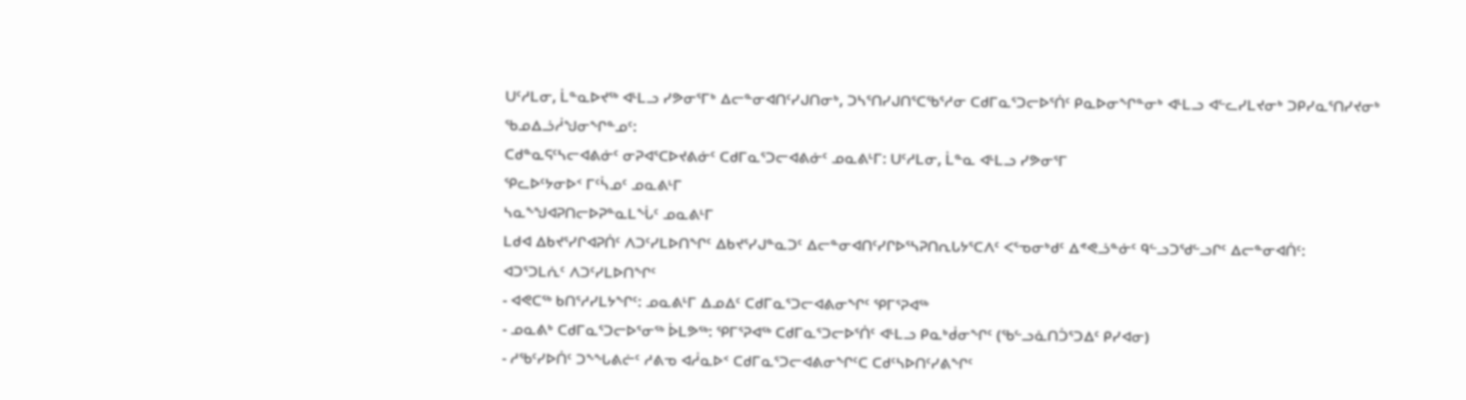ᑌᑦᓱᒪᓂ, ᒫᓐᓇᐅᔪᖅ ᐊᒻᒪᓗ ᓯᕗᓂᕐᒥᒃ ᐃᓕᓐᓂᐊᑎᑦᓯᒍᑎᓂᒃ, ᑐᓴᕐᑎᓯᒍᑎᕐᑕᖃᕐᓱᓂ ᑕᑯᒥᓇᕐᑐᓕᐅᕐᑏᑦ ᑭᓇᐅᓂᖏᓐᓂᒃ ᐊᒻᒪᓗ ᐊᓪᓚᓯᒪᔪᓂᒃ ᑐᑭᓯᓇᕐᑎᓯᔪᓂᒃ ᖃᓄᐃᓘᓲᖑᓂᖏᓐᓄᑦ:
ᑕᑯᓐᓇᕋᑦᓴᓕᐊᕕᓃᑦ ᓂᕈᐊᕐᑕᐅᔪᕕᓃᑦ ᑕᑯᒥᓇᕐᑐᓕᐊᕕᓃᑦ ᓄᓇᕕᒻᒥ: ᑌᑦᓱᒪᓂ, ᒫᓐᓇ ᐊᒻᒪᓗ ᓯᕗᓂᕐᒥ
ᕿᓚᐅᑦᔭᓂᐅᑉ ᒥᑦᓵᓄᑦ ᓄᓇᕕᒻᒥ
ᓴᓇᖕᖑᐊᕈᑎᓕᐅᕈᓐᓇᒪᖔᑦ ᓄᓇᕕᒻᒥ
ᒪᑯᐊ ᐃᑲᔪᕐᓯᒋᐊᕈᑏᑦ ᐱᑐᑦᓯᒪᐅᑎᖏᑦ ᐃᑲᔪᕐᓯᒍᓐᓇᑐᑦ ᐃᓕᓐᓂᐊᑎᑦᓯᒋᐅᕐᓴᕈᑎᕆᒐᔭᕐᑕᐱᑦ ᐸᕐᓀᓂᒃᑯᑦ ᐃᕝᕙᓘᓐᓃᑦ ᑫᓪᓗᑐᖁᓪᓗᒋᑦ ᐃᓕᓐᓂᐊᑏᑦ:
ᐊᑐᕐᑐᒪᕇᑦ ᐱᑐᑦᓯᒪᐅᑎᖏᑦ
- ᐊᕙᑕᖅ ᑲᑎᕐᓱᓯᒪᔭᖏᑦ: ᓄᓇᕕᒻᒥ ᐃᓄᐃᑦ ᑕᑯᒥᓇᕐᑐᓕᐊᕕᓂᖏᑦ ᕿᒥᕐᕈᐊᖅ
- ᓄᓇᕕᒃ ᑕᑯᒥᓇᕐᑐᓕᐅᕐᓂᖅ ᐆᒪᕗᖅ: ᕿᒥᕐᕈᐊᖅ ᑕᑯᒥᓇᕐᑐᓕᐅᕐᑏᑦ ᐊᒻᒪᓗ ᑭᓇᒃᑰᓂᖏᑦ (ᖃᓪᓗᓈᑎᑑᕐᑐᐃᑦ ᑭᓯᐊᓂ)
- ᓱᖃᑦᓯᐅᑏᑦ ᑐᖕᖓᕕᓖᑦ ᓱᕕᓀ ᐊᓲᓇᐅᑉ ᑕᑯᒥᓇᕐᑐᓕᐊᕕᓂᖏᑦᑕ ᑕᑯᑦᓴᐅᑎᑦᓯᕕᖏᑦ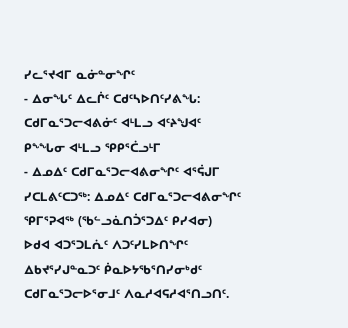ᓯᓚᕐᔪᐊᒥ ᓇᓃᓐᓂᖏᑦ
- ᐃᓂᖓᑦ ᐃᓚᒌᑦ ᑕᑯᑦᓴᐅᑎᑦᓯᕕᖓ: ᑕᑯᒥᓇᕐᑐᓕᐊᕕᓃᑦ ᐊᒻᒪᓗ ᐊᑦᔨᖑᐊᑦ ᑭᖕᖓᓂ ᐊᒻᒪᓗ ᕿᑭᕐᑖᓗᒻᒥ
- ᐃᓄᐃᑦ ᑕᑯᒥᓇᕐᑐᓕᐊᕕᓂᖏᑦ ᐊᕐᕌᒍᒥ ᓯᑕᒪᕕᑦᑕᑐᖅ: ᐃᓄᐃᑦ ᑕᑯᒥᓇᕐᑐᓕᐊᕕᓂᖏᑦ ᕿᒥᕐᕈᐊᖅ (ᖃᓪᓗᓈᑎᑑᕐᑐᐃᑦ ᑭᓯᐊᓂ)
ᐅᑯᐊ ᐊᑐᕐᑐᒪᕇᑦ ᐱᑐᑦᓯᒪᐅᑎᖏᑦ ᐃᑲᔪᕐᓯᒍᓐᓇᑐᑦ ᑮᓇᐅᔭᖃᕐᑎᓯᓂᒃᑯᑦ ᑕᑯᒥᓇᕐᑐᓕᐅᕐᓂᒧᑦ ᐱᓇᓱᐊᕋᓱᐊᕐᑎᓗᑎᑦ.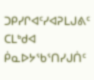ᑐᑭᓯᒋᐊᑦᓯᐊᕈᒪᒍᕕᑦ ᑕᒪᒃᑯᐊ ᑮᓇᐅᔭᖃᕐᑎᓯᒍᑏᑦ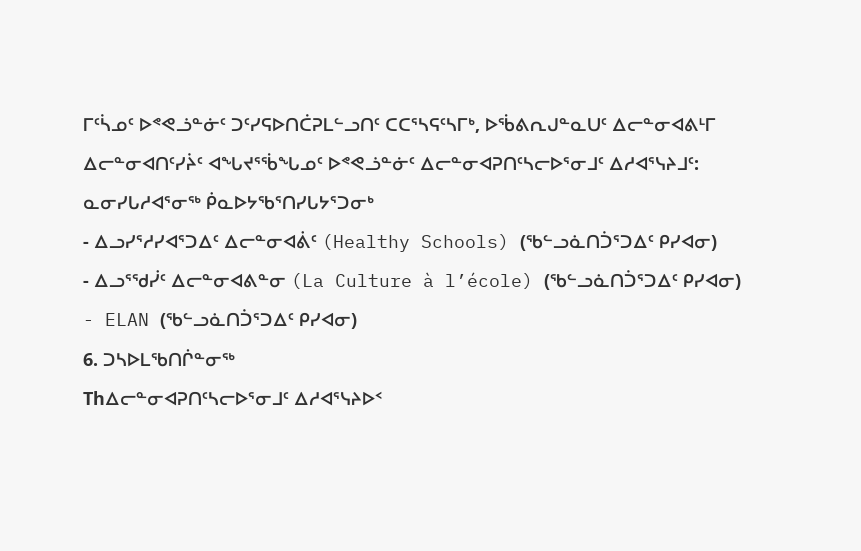ᒥᑦᓵᓄᑦ ᐅᕝᕙᓘᓐᓃᑦ ᑐᑦᓯᕋᐅᑎᑖᕈᒪᓪᓗᑎᑦ ᑕᑕᕐᓴᕋᑦᓴᒥᒃ, ᐅᖄᕕᕆᒍᓐᓇᑌᑦ ᐃᓕᓐᓂᐊᕕᒻᒥ ᐃᓕᓐᓂᐊᑎᑦᓯᔩᑦ ᐊᖓᔪᕐᖄᖓᓄᑦ ᐅᕝᕙᓘᓐᓃᑦ ᐃᓕᓐᓂᐊᕈᑎᑦᓴᓕᐅᕐᓂᒧᑦ ᐃᓱᐊᕐᓭᔨᒧᑦ:
ᓇᓂᓯᒐᓱᐊᕐᓂᖅ ᑮᓇᐅᔭᖃᕐᑎᓯᒐᔭᕐᑐᓂᒃ
- ᐃᓗᓯᕐᓱᓯᐊᕐᑐᐃᑦ ᐃᓕᓐᓂᐊᕖᑦ (Healthy Schools) (ᖃᓪᓗᓈᑎᑑᕐᑐᐃᑦ ᑭᓯᐊᓂ)
- ᐃᓗᕐᖁᓰᑦ ᐃᓕᓐᓂᐊᕕᓐᓂ (La Culture à l’école) (ᖃᓪᓗᓈᑎᑑᕐᑐᐃᑦ ᑭᓯᐊᓂ)
- ELAN (ᖃᓪᓗᓈᑎᑑᕐᑐᐃᑦ ᑭᓯᐊᓂ)
6. ᑐᓴᐅᒪᖃᑎᒌᓐᓂᖅ
Thᐃᓕᓐᓂᐊᕈᑎᑦᓴᓕᐅᕐᓂᒧᑦ ᐃᓱᐊᕐᓭᔨᐅᑉ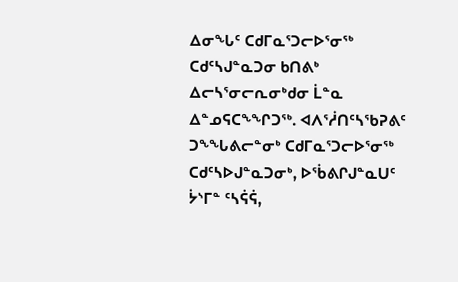ᐃᓂᖓᑦ ᑕᑯᒥᓇᕐᑐᓕᐅᕐᓂᖅ ᑕᑯᑦᓴᒍᓐᓇᑐᓂ ᑲᑎᕕᒃ ᐃᓕᓴᕐᓂᓕᕆᓂᒃᑯᓂ ᒫᓐᓇ ᐃᓐᓄᕋᑕᖕᖏᑐᖅ. ᐊᐱᕐᓲᑎᑦᓴᖃᕈᕕᑦ ᑐᖕᖓᕕᓕᓐᓂᒃ ᑕᑯᒥᓇᕐᑐᓕᐅᕐᓂᖅ ᑕᑯᑦᓴᐅᒍᓐᓇᑐᓂᒃ, ᐅᖄᕕᒋᒍᓐᓇᑌᑦ ᔮᔅᒥᓐ ᑦᓴᕌᕌ,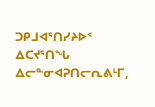ᑐᑭᒧᐊᕐᑎᓯᔨᐅᑉ ᐃᑕᔪᕐᑎᖓ ᐃᓕᓐᓂᐊᕈᑎᓕᕆᕕᒻᒥ,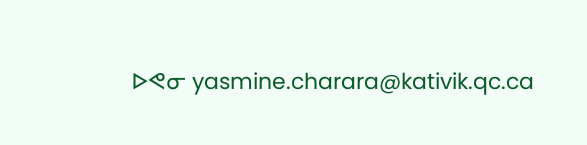ᐅᕙᓂ yasmine.charara@kativik.qc.ca